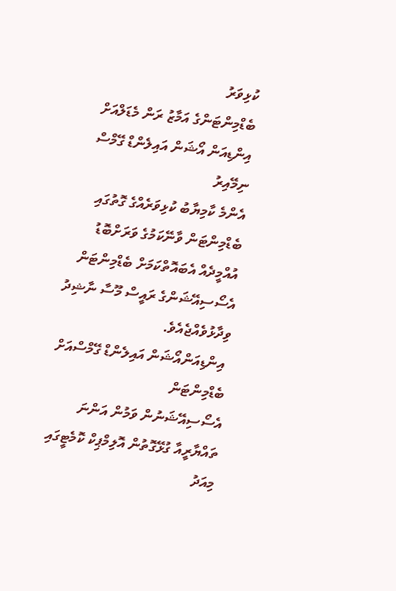ކުޅިވަރު
ބެޑްމިންޓަންގެ އަމާޒު ރަން މެޑަލްއަށް
އިންޑިއަން އޯޝަން އައިލެންޑް ގޭމްސް ނިމޭއިރު
އެންމެ ކާމިޔާބު ކުޅިވަރެއްގެ ގޮތުގައި ބެޑްމިންޓަން ވާނޭކަމުގެ ވަރަށްބޮޑު
އުއްމީދެއް އެބައޮތްކަމަށް ބެޑްމިންޓަން އެސޯސިއޭޝަންގެ ރައީސް މޫސާ ނާޝިދު
ވިދާޅުވެއްޖެއެވެ.
 އިންޑިއަންއޯޝަން އައިލެންޑް ގޭމްސްއަށް ބެޑްމިންޓަން
އެސޯސިއޭޝަނުން ވަމުން އަންނަ ތައްޔާރީއާ ގުޅޭގޮތުން އޮލިމްޕިކް ކޮމެޓީގައި މިއަދު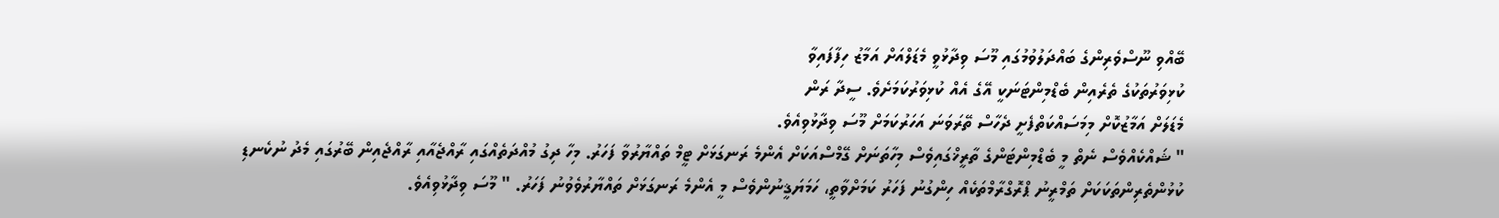ބޭއްވި ނޫސްވެރިންގެ ބައްދަލުވުމުގައި މޫސަ ވިދާޅުވީ މެޑަލްއަށް އަމާޒު ހިފާފައިވާ
ކުޅިވަރުތަކުގެ ތެރެއިން ބެޑްމިންޓަނަކީ އޭގެ އެއް ކުޅިވަރުކަމަށެވެ. ސީދާ ރަން
މެޑަލަށް އަމާޒުކޮށް މިމަސައްކަތްފެށީ ދެހާސް ތޭރަވަނަ އަހަރުކަމަށް މޫސަ ވިދާޅުވިއެވެ.
" ޝައްކެއްވެސް ނެތް މީ ބެޑްމިންޓަންގެ ތާރީޚްގައިވެސް މިހާތަނަށް ގޭމްސްއަކަށް އެންމެ ރަނގަޅަށް ޓީމް ތައްޔާރުވާ ފަހަރު. މިހާ ދިގު މުއްދަތެއްގައި ރާއްޖެއާއި ރާއްޖެއިން ބޭރުގައި މެދު ނުކެނޑި ކުޅުންތެރިންތަކަކަށް ތަމްރީނު ޕްރޮގްރާމްތަކެއް ހިންގުނު ފަހަރު ކަމަށްވާތީ، ހަމަޔަޤީނުންވެސް މީ އެންމެ ރަނގަޅަށް ތައްޔާރުވެވުނު ފަހަރު. " މޫސަ ވިދާޅުވިއެވެ.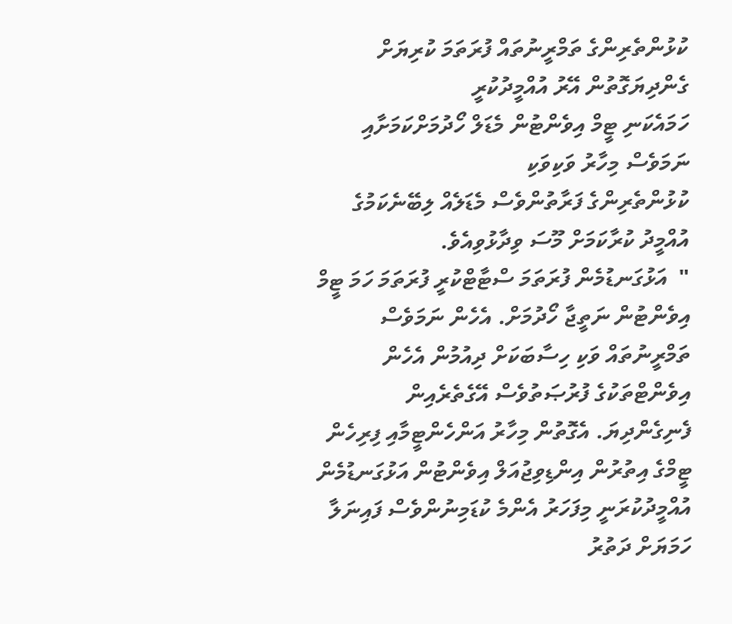ކުޅުންތެރިންގެ ތަމްރީނުތައް ފުރަތަމަ ކުރިޔަށް ގެންދިޔަގޮތުން އޭރު އުއްމީދުކުރީ
ހަމައެކަނި ޓީމް އިވެންޓުން މެޑަލް ހޯދުމަށްކަމަށާއި ނަމަވެސް މިހާރު ވަކިވަކި
ކުޅުންތެރިންގެ ފަރާތުންވެސް މެޑަލެއް ލިބޭނެކަމުގެ އުއްމީދު ކުރާކަމަށް މޫސަ ވިދާޅުވިއެވެ.
"  އަޅުގަނޑުމެން ފުރަތަމަ ސްޓާޓްކުރީ ފުރަތަމަ ހަމަ ޓީމް އިވެންޓުން ނަތީޖާ ހޯދުމަށް. އެހެން ނަމަވެސް ތަމްރީނުތައް ވަކި ހިސާބަކަށް ދިއުމުން އެހެން އިވެންޓްތަކުގެ ފުރުޞަތުވެސް އޭގެތެރެއިން ފެނިގެންދިޔަ. އެގޮތުން މިހާރު އަންހެންޓީމާއި ފިރިހެން ޓީމްގެ އިތުރުން އިންޑިވިޖުއަލް އިވެންޓުން އަޅުގަނޑުމެން އުއްމީދުކުރަނީ މިފަހަރު އެންމެ ކުޑަމިނުންވެސް ފައިނަލާ ހަމަޔަށް ދަތުރު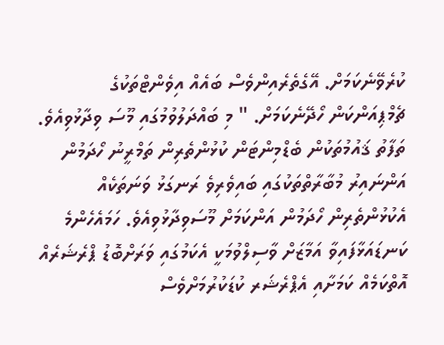ކުރެވޭނެކަމަށް. އޭގެތެރެއިންވެސް ބައެއް އިވެންޓްތަކުގެ ޗެމްޕިއަންކަން ހޯދޭނެކަމަށް. " މި ބައްދަލުވުމުގައި މޫސަ ވިދާޅުވިއެވެ.
ތަފާތު ޤައުމުތަކުން ބެޑްމިންޓަން ކުޅުންތެރިން ތަމްރީނު ހޯދަމުން އަންނައިރު މުބާރާތްތަކުގައި ބައިވެރިވެ ރަނގަޅު ވަނަތަކެއް އެކުޅުންތެރިން ހޯދަމުން އަންކަމަށް މޫސަވިދާޅުވިއެވެ. ހަމައެހެންމެ ކަނޑައަޅާފައިވާ އަމާޒަށް ވާސިލްވުމަކީ އެކަމުގައި ވަރަށްބޮޑު ޕްރެޝަރެއް އޮތްކަމެއް ކަމަށާއި އެޕްރެޝަރ ކުޑަކުރުމަށްވެސް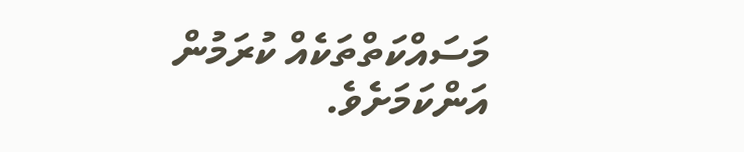މަސައްކަތްތަކެއް ކުރަމުން އަންކަމަށެވެ.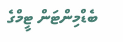ބެޑްމިންޓަން ޓީމްގެ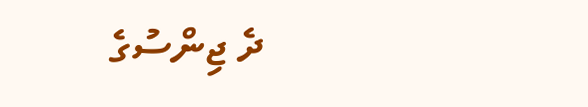ދެ ޖިންސުގެ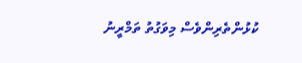ކުޅުންތެރިންވެސް މިވަގުތު ތަމްރީނު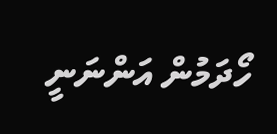ހޯދަމުން އަންނަނީ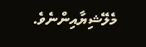މެލޭޝިޔާއިންނެވެ.